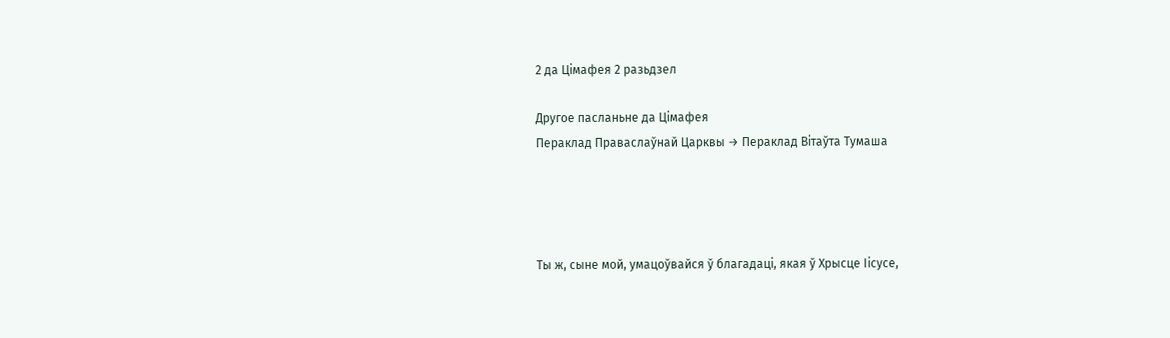2 да Цімафея 2 разьдзел

Другое пасланьне да Цімафея
Пераклад Праваслаўнай Царквы → Пераклад Вітаўта Тумаша




Ты ж, сыне мой, умацоўвайся ў благадаці, якая ў Хрысце Іісусе,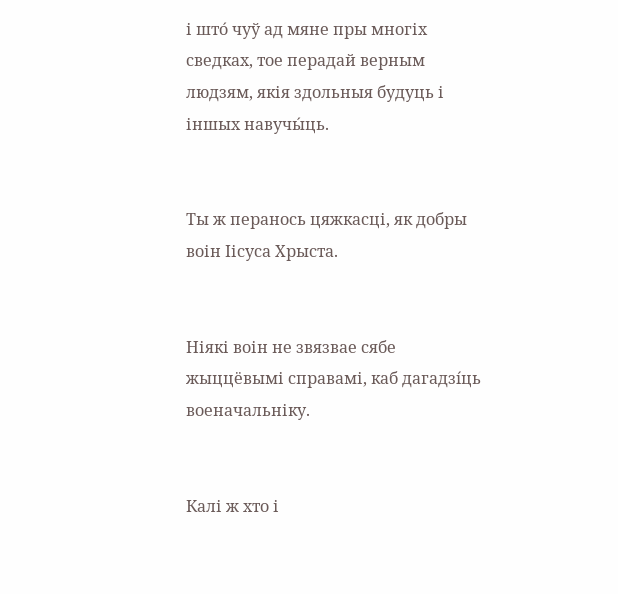і што́ чуў ад мяне пры многіх сведках, тое перадай верным людзям, якія здольныя будуць і іншых навучы́ць.


Ты ж перанось цяжкасці, як добры воін Іісуса Хрыста.


Ніякі воін не звязвае сябе жыццёвымі справамі, каб дагадзíць военачальніку.


Калі ж хто і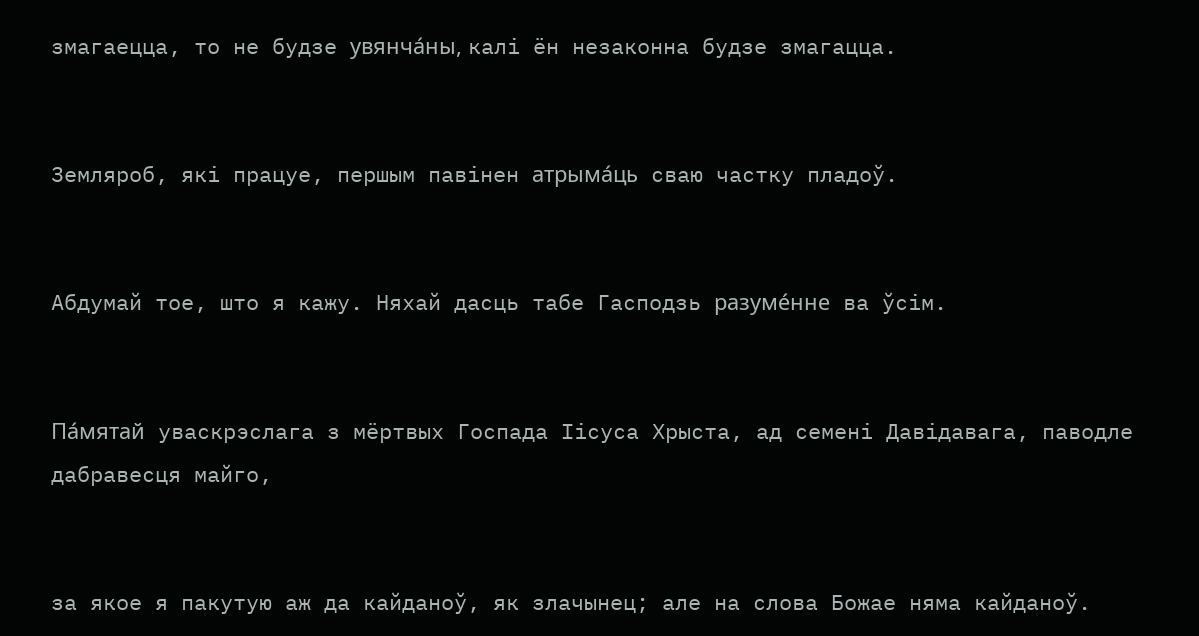змагаецца, то не будзе увянча́ны, калі ён незаконна будзе змагацца.


Земляроб, які працуе, першым павінен атрыма́ць сваю частку пладоў.


Абдумай тое, што я кажу. Няхай дасць табе Гасподзь разуме́нне ва ўсім.


Па́мятай уваскрэслага з мёртвых Госпада Іісуса Хрыста, ад семені Давідавага, паводле дабравесця майго,


за якое я пакутую аж да кайданоў, як злачынец; але на слова Божае няма кайданоў.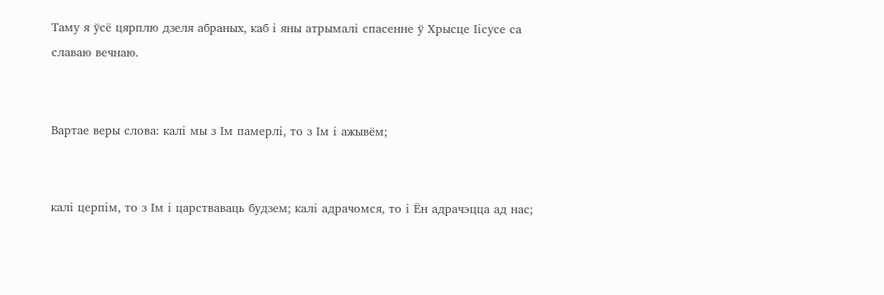Таму я ўсё цярплю дзеля абраных, каб і яны атрымалі спасенне ў Хрысце Іісусе са славаю вечнаю.


Вартае веры слова: калі мы з Ім памерлі, то з Ім і ажывём;


калі церпім, то з Ім і царстваваць будзем; калі адрачомся, то і Ён адрачэцца ад нас;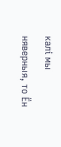калі мы няверныя, то Ён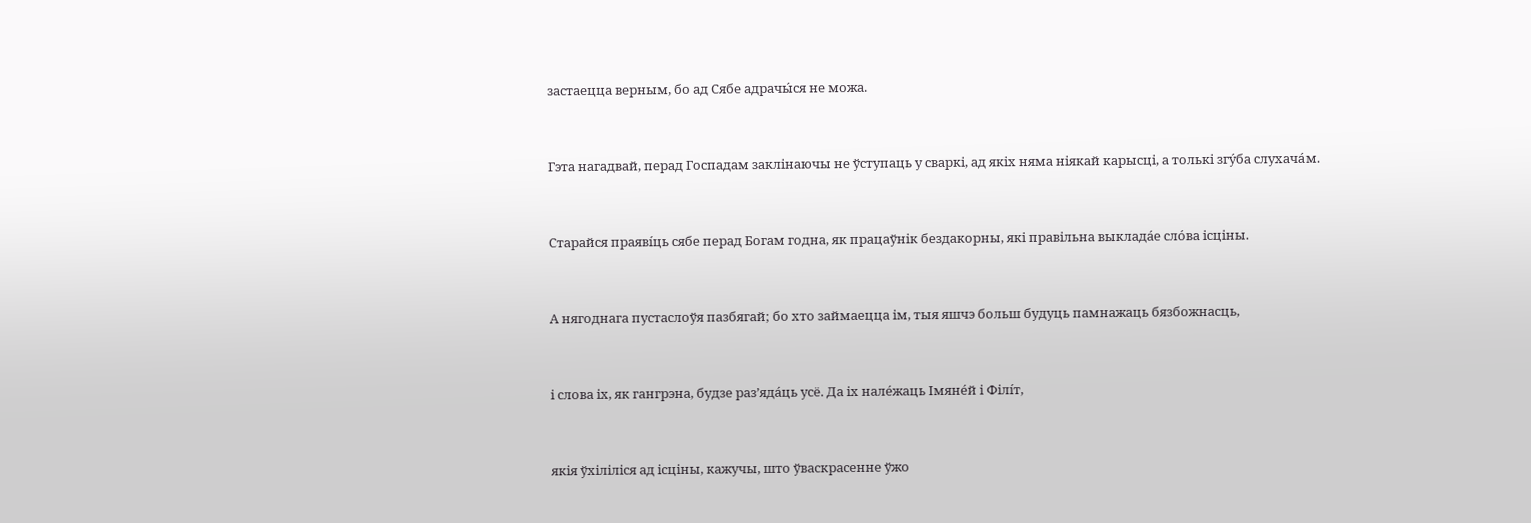застаецца верным, бо ад Сябе адрачы́ся не можа.


Гэта нагадвай, перад Госпадам заклінаючы не ўступаць у сваркі, ад якіх няма ніякай карысці, а толькі згу́ба слухача́м.


Старайся праявíць сябе перад Богам годна, як працаўнік бездакорны, які правільна выклада́е сло́ва ісціны.


А нягоднага пустаслоўя пазбягай; бо хто займаецца ім, тыя яшчэ больш будуць памнажаць бязбожнасць,


і слова іх, як гангрэна, будзе раз’яда́ць усё. Да іх нале́жаць Імяне́й і Філíт,


якія ўхіліліся ад ісціны, кажучы, што ўваскрасенне ўжо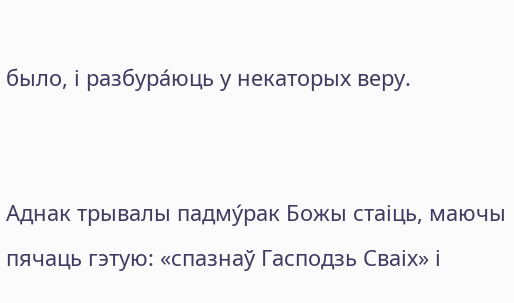было, і разбура́юць у некаторых веру.


Аднак трывалы падму́рак Божы стаіць, маючы пячаць гэтую: «спазнаў Гасподзь Сваіх» і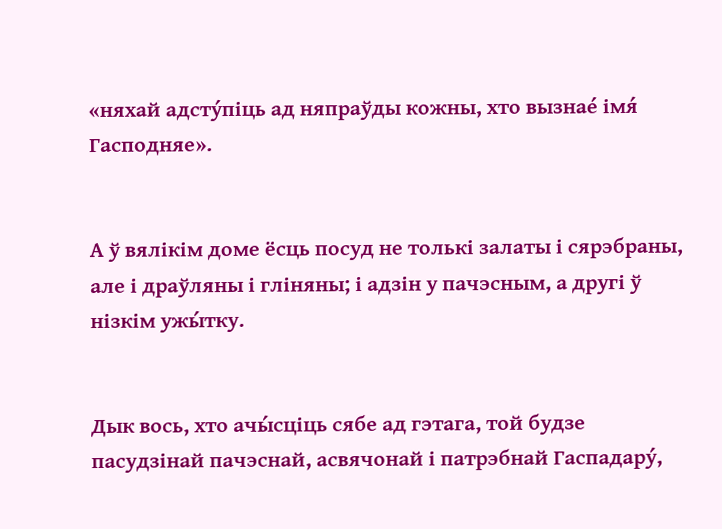«няхай адсту́піць ад няпраўды кожны, хто вызнае́ імя́ Гасподняе».


А ў вялікім доме ёсць посуд не толькі залаты і сярэбраны, але і драўляны і гліняны; і адзін у пачэсным, а другі ў нізкім ужы́тку.


Дык вось, хто ачы́сціць сябе ад гэтага, той будзе пасудзінай пачэснай, асвячонай і патрэбнай Гаспадару́,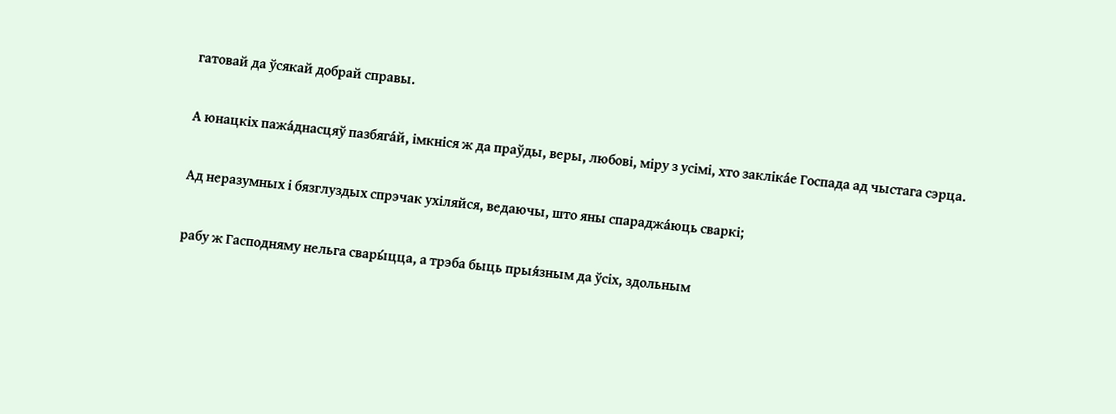гатовай да ўсякай добрай справы.


А юнацкіх пажа́днасцяў пазбяга́й, імкніся ж да праўды, веры, любові, міру з усімі, хто закліка́е Госпада ад чыстага сэрца.


Ад неразумных і бязглуздых спрэчак ухіляйся, ведаючы, што яны спараджа́юць сваркі;


рабу ж Гасподняму нельга свары́цца, а трэба быць прыя́зным да ўсіх, здольным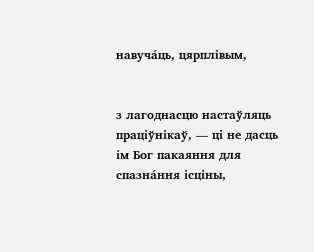навуча́ць, цярплівым,


з лагоднасцю настаўляць праціўнікаў, — ці не дасць ім Бог пакаяння для спазна́ння ісціны,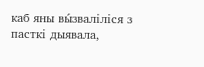каб яны вы́зваліліся з пасткі дыявала,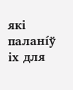які паланíў іх для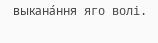выкана́ння яго волі.